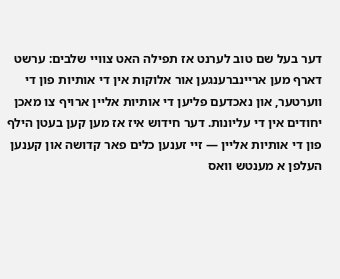דער בעל שם טוב לערנט אז תפילה האט צוויי שלבים: ערשט דארף מען אריינברענגען אור אלוקות אין די אותיות פון די ווערטער, און נאכדעם פליען די אותיות אליין ארויף צו מאכן יחודים אין די עליונות. דער חידוש איז אז מען קען בעטן הילף פון די אותיות אליין — זיי זענען כלים פאר קדושה און קענען העלפן א מענטש וואס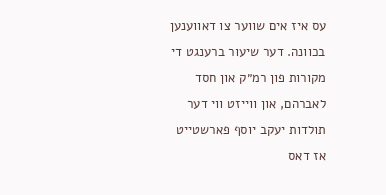עס איז אים שווער צו דאווענען בכוונה. דער שיעור ברענגט די מקורות פון רמ״ק און חסד לאברהם, און ווייזט ווי דער תולדות יעקב יוסף פארשטייט אז דאס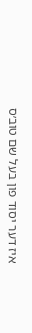איז דער יסוד פון בעל שם טוב׳ס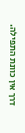דרך אין כוונת התפילה.